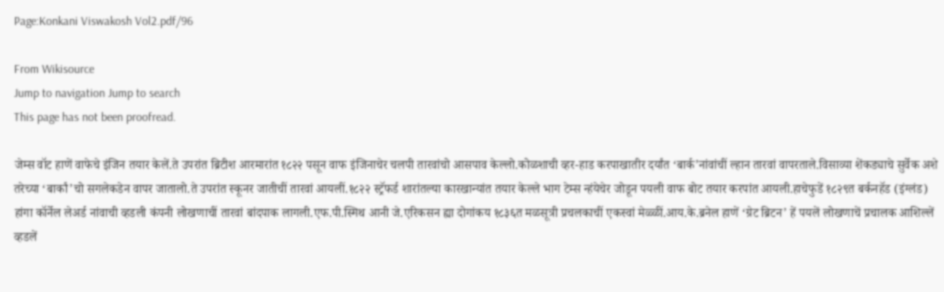Page:Konkani Viswakosh Vol2.pdf/96

From Wikisource
Jump to navigation Jump to search
This page has not been proofread.

जेम्स वॉट हाणें वाफेचे इंजिन तयार केलें.ते उपरांत ब्रिटीश आरमारांत १८२२ पसून वाफ इंजिनाचेर चलपी तारवांचो आसपाव केल्लो.कोळशाची व्हर-हाड करपाखातीर दर्यांत ‘बार्क’नांवांचीं ल्हान तारवां वापरताले.विसाव्या शेंकड्याचे सुर्वेक अशे तरेच्या ‘बार्कां’चो सगलेकडेन वापर जातालो.ते उपरांत स्कूनर जातीचीं तारवां आयलीं.१८२२ स्ट्रॅफर्ड शारांतल्या कारखान्यांत तयार केल्ले भाग टेम्स न्हंयेचेर जोडून पयली वाफ बोट तयार करपांत आयली.हाचेफुडें १८२९त बर्कनहॅड (इंग्लंड) हांगा कॉर्नेल लेअर्ड नांवाची व्हडली कंपनी लोखणाचीं तारवां बांदपाक लागली.एफ.पी.स्मिथ आनी जे.एरिकसन ह्या दोगांकय १८३६त मळसूत्री प्रचलकाचीं एकस्वां मेळ्ळीं.आय.के.ब्रनेल हाणें ‘ग्रेट ब्रिटन’ हें पयलें लोखणाचें प्रचालक आशिल्लें व्हडलें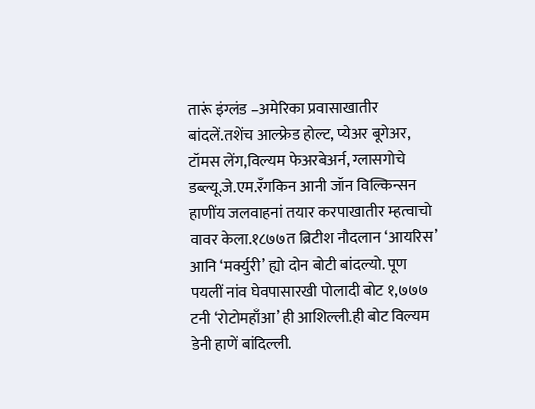तारूं इंग्लंड –अमेरिका प्रवासाखातीर बांदलें.तशेंच आल्फ्रेड होल्ट, प्येअर बूगेअर, टॉमस लेंग,विल्यम फेअरबेअर्न, ग्लासगोचे डब्ल्यू.जे.एम.रॅंगकिन आनी जॉन विल्किन्सन हाणींय जलवाहनां तयार करपाखातीर म्हत्वाचो वावर केला.१८७७त ब्रिटीश नौदलान ‘आयरिस’ आनि ‘मर्क्युरी’ ह्यो दोन बोटी बांदल्यो. पूण पयलीं नांव घेवपासारखी पोलादी बोट १,७७७ टनी ‘रोटोमहाँआ’ ही आशिल्ली.ही बोट विल्यम डेनी हाणें बांदिल्ली.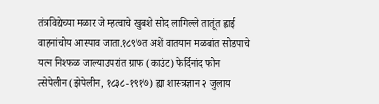तंत्रविद्येच्या मळार जे म्हत्वाचे खुबशे सोद लागिल्ले तातूंत ह्वाई वाहनांचोय आस्पाव जाता.१८९७त अशें वातयान मळबांत सोडपाचे यत्न निश्फळ जाल्याउपरांत ग्राफ (काउंट) फेर्दिनांद फोन त्सेपेलीन (झेपेलीन, १८३८-१९१७) ह्या शास्त्रज्ञान २ जुलाय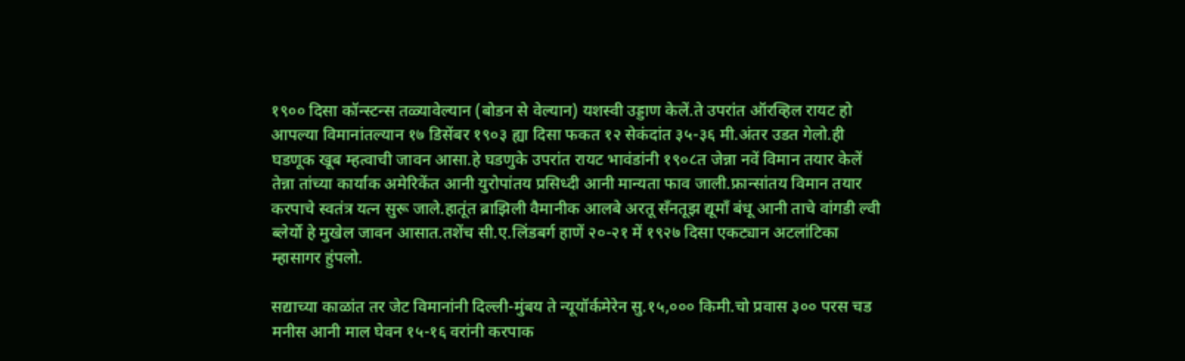१९०० दिसा कॉन्स्टन्स तळ्यावेल्यान (बोडन से वेल्यान) यशस्वी उड्डाण केलें.ते उपरांत ऑरव्हिल रायट हो आपल्या विमानांतल्यान १७ डिसेंबर १९०३ ह्या दिसा फकत १२ सेकंदांत ३५-३६ मी.अंतर उडत गेलो.ही घडणूक खूब म्हत्वाची जावन आसा.हे घडणुके उपरांत रायट भावंडांनी १९०८त जेन्ना नवें विमान तयार केलें तेन्ना तांच्या कार्याक अमेरिकेंत आनी युरोपांतय प्रसिध्दी आनी मान्यता फाव जाली.फ्रान्सांतय विमान तयार करपाचे स्वतंत्र यत्न सुरू जाले.हातूंत ब्राझिली वैमानीक आलबे अरतू सॅंनतूझ द्यूमॉं बंधू आनी ताचे वांगडी ल्वी ब्लेर्यो हे मुखेल जावन आसात.तशेंच सी.ए.लिंडबर्ग हाणें २०-२१ में १९२७ दिसा एकट्यान अटलांटिका म्हासागर हुंपलो.

सद्याच्या काळांत तर जेट विमानांनी दिल्ली-मुंबय ते न्यूयॉर्कमेरेन सु.१५,००० किमी.चो प्रवास ३०० परस चड मनीस आनी माल घेवन १५-१६ वरांनी करपाक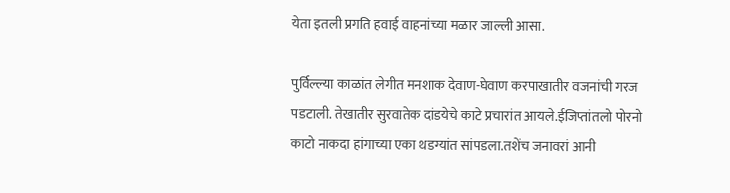येता इतली प्रगति हवाई वाहनांच्या मळार जाल्ली आसा.

पुर्विल्ल्या काळांत लेगीत मनशाक देवाण-घेवाण करपाखातीर वजनांची गरज पडटाली. तेखातीर सुरवातेक दांडयेचे काटे प्रचारांत आयले.ईजिप्तांतलो पोरनो काटो नाकदा हांगाच्या एका थडग्यांत सांपडला.तशेंच जनावरां आनी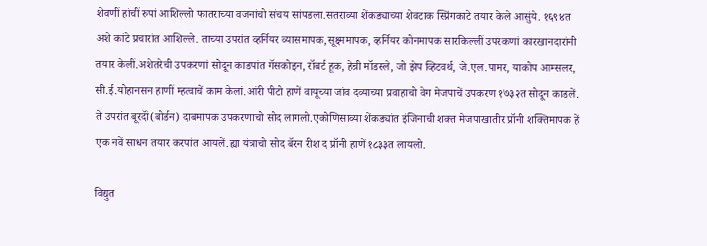शेवणीं हांचीं रुपां आशिल्लो फातराच्या वजनांचो संचय सांपडला.सतराव्या शेंकड्याच्या शेवटाक स्प्रिंगकाटे तयार केले आसुंये. १६९४त अशे कांटे प्रचारांत आशिल्ले. ताच्या उपरांत व्हर्नियर व्यासमापक,सूक्ष्ममापक, व्हर्नियर कोनमापक सारकिल्लीं उपरकणां कारखानदारांनी तयार केलीं.अशेतरेची उपकरणां सोदून काडपांत गॅसकोइन, रॉबर्ट हूक, हेन्री मॉडस्ले, जो झेप व्हिटवर्थ, जे.एल.पामर, याकोप आम्सलर, सी.ई.योहानसन हाणीं म्हत्वाचें काम केलां.आंरी पीटो हाणें वायूच्या जांव दव्याच्या प्रवाहाचो वेग मेजपाचें उपकरण १७३२त सोदून काडलें. ते उपरांत बूरदॉं(बोर्डन) दाबमापक उपकरणाचो सोद लागलो.एकोणिसाव्या शेंकड्यांत इंजिनाची शक्त मेजपाखातीर प्रॉनी शक्तिमापक हें एक नवें साधन तयार करपांत आयलें.ह्या यंत्राचो सोद बॅरन रीश द प्रॉनी हाणें १८३३त लायलो.

विद्युत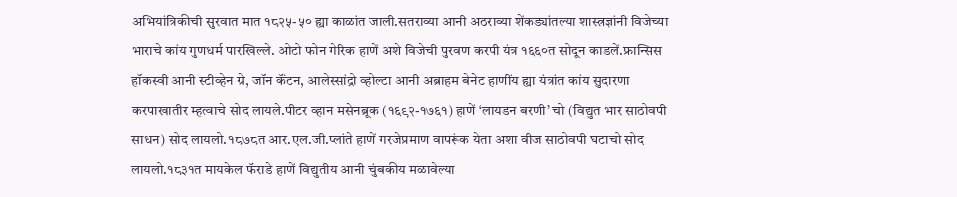अभियांत्रिकीची सुरवात मात १८२५-५० ह्या काळांत जाली.सतराव्या आनी अठराव्या शेंकड्यांतल्या शास्त्रज्ञांनी विजेच्या भाराचे कांय गुणधर्म पारखिल्ले. ओटो फोन गेरिक हाणें अशे विजेची पुरवण करपी यंत्र १६६०त सोदून काडलें.फ्रान्सिस हॉकस्वी आनी स्टीव्हेन ग्रे, जॉन कॅंटन, आलेस्सांद्रो व्होल्टा आनी अब्राहम बेनेट हाणींय ह्या यंत्रांत कांय सुदारणा करपाखातीर म्हत्वाचे सोद लायले.पीटर व्हान मसेनब्रूक (१६९२-१७६१) हाणें ‘लायडन बरणी’ चो (विद्युत भार साठोवपी साधन) सोद लायलो.१८७८त आर.एल.जी.प्लांते हाणें गरजेप्रमाण वापरूंक येता अशा वीज साठोवपी घटाचो सोद लायलो.१८३१त मायकेल फॅराडे हाणें विद्युतीय आनी चुंबकीय मळावेल्या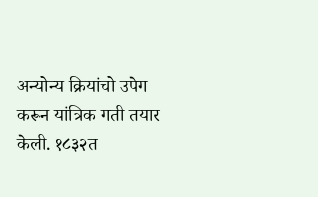अन्योन्य क्रियांचो उपेग करून यांत्रिक गती तयार केली. १८३२त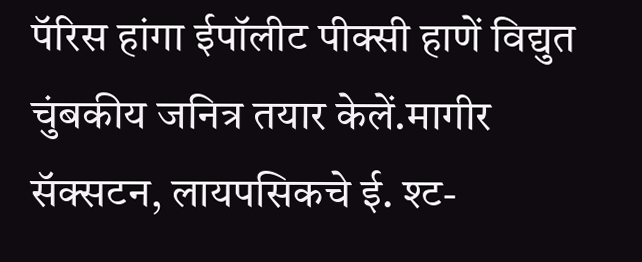पॅरिस हांगा ईपॉलीट पीक्सी हाणें विद्युत चुंबकीय जनित्र तयार केलें.मागीर सॅक्सटन, लायपसिकचे ई. श्ट-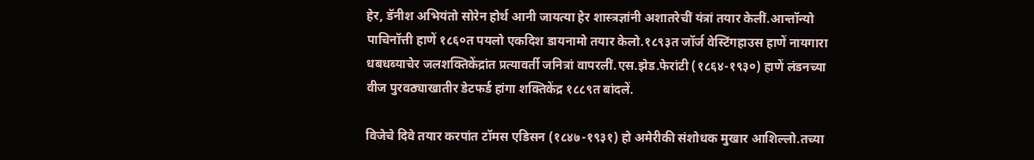हेर, डॅनीश अभियंतो सोरेन होर्थ आनी जायत्या हेर शास्त्रज्ञांनी अशातरेचीं यंत्रां तयार केलीं.आन्तॉन्यो पाचिनॉत्ती हाणें १८६०त पयलो एकदिश डायनामो तयार केलो.१८९३त जॉर्ज वेस्टिंगहाउस हाणें नायगारा धबधब्याचेर जलशक्तिकेंद्रांत प्रत्यावर्ती जनित्रां वापरलीं.एस.झेड.फेरांटी (१८६४-१९३०) हाणें लंडनच्या वीज पुरवठ्याखातीर डेटफर्ड हांगा शक्तिकेंद्र १८८९त बांदलें.

विजेचे दिवे तयार करपांत टॉमस एडिसन (१८४७-१९३१) हो अमेरीकी संशोधक मुखार आशिल्लो.तच्या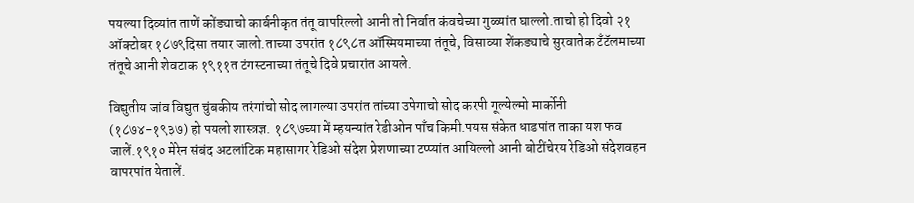पयल्या दिव्यांत ताणें कोंड्याचो कार्बनीकृत तंतू वापरिल्लो आनी तो निर्वात कंवचेच्या गुळ्यांत घाल्लो.ताचो हो दिवो २१ ऑक्टोबर १८७९दिसा तयार जालो.ताच्या उपरांत १८९८त ऑस्मियमाच्या तंतूचे, विसाव्या शेंकड्याचे सुरवातेक टॅंटॅलमाच्या तंतूचे आनी शेवटाक १९११त टंगस्टनाच्या तंतूचे दिवे प्रचारांत आयले.

विद्युतीय जांव विद्युत चुंबकीय तरंगांचो सोद लागल्या उपरांत तांच्या उपेगाचो सोद करपी गूल्येल्मो मार्कोनी (१८७४-१९३७) हो पयलो शास्त्रज्ञ. १८९७च्या में म्हयन्यांत रेडीओन पाँच किमी.पयस संकेत धाडपांत ताका यश फव जालें.१९१० मेरेन संबंद अटलांटिक महासागर रेडिओ संदेश प्रेशणाच्या टप्प्यांत आयिल्लो आनी बोटींचेरय रेडिओ संदेशवहन वापरपांत येतालें.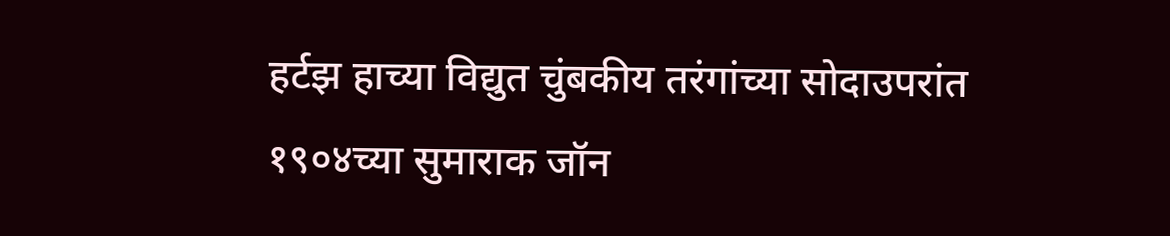हर्टझ हाच्या विद्युत चुंबकीय तरंगांच्या सोदाउपरांत १९०४च्या सुमाराक जॉन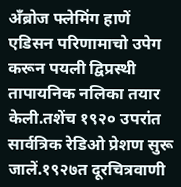ॲंब्रोज फ्लेमिंग हाणें एडिसन परिणामाचो उपेग करून पयली द्विप्रस्थी तापायनिक नलिका तयार केली.तशेंच १९२० उपरांत सार्वत्रिक रेडिओ प्रेशण सुरू जालें.१९२७त दूरचित्रवाणी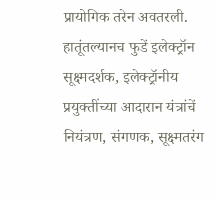प्रायोगिक तरेन अवतरली. हातूंतल्यानच फुडें इलेक्ट्रॉन सूक्ष्मदर्शक, इलेक्ट्रॉनीय प्रयुक्तींच्या आदारान यंत्रांचें नियंत्रण, संगणक, सूक्ष्मतरंग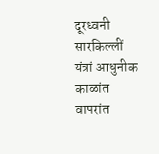दूरध्वनी सारकिल्लीं यंत्रां आधुनीक काळांत वापरांत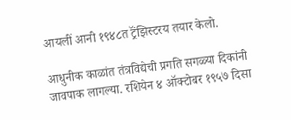आयलीं आनी १९४८त ट्रॅंझिस्टरय तयार केलो.

आधुनीक काळांत तंत्रविद्येची प्रगति सगळ्या दिकांनी जावपाक लागल्या. रशियेन ४ ऑक्टोबर १९५७ दिसा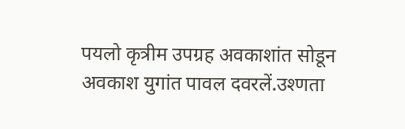पयलो कृत्रीम उपग्रह अवकाशांत सोडून अवकाश युगांत पावल दवरलें.उश्णता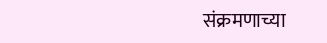संक्रमणाच्या